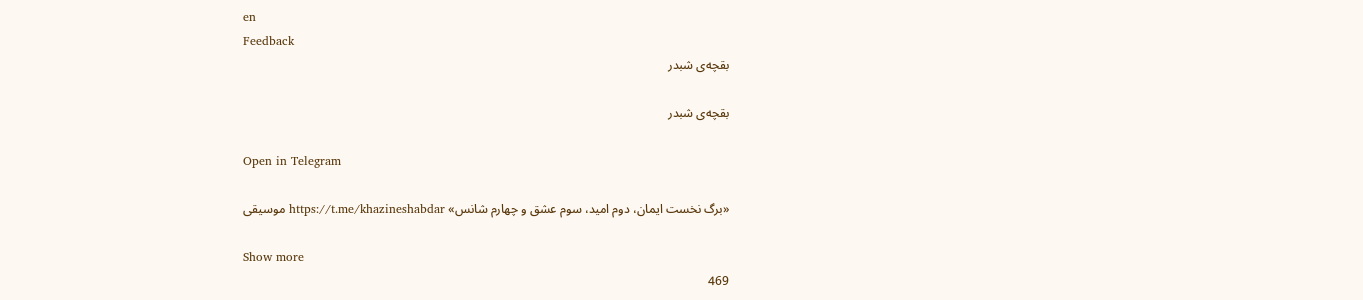en
Feedback
بقچه‌ی شبدر

بقچه‌ی شبدر

Open in Telegram

«برگ نخست ایمان، دوم امید، سوم عشق و چهارم شانس» https://t.me/khazineshabdar موسیقی

Show more
469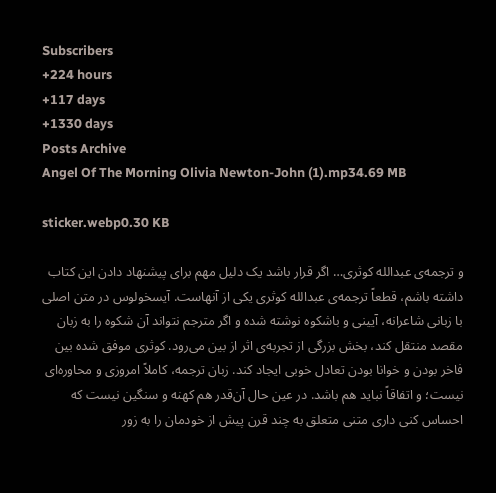Subscribers
+224 hours
+117 days
+1330 days
Posts Archive
Angel Of The Morning Olivia Newton-John (1).mp34.69 MB

sticker.webp0.30 KB

و ترجمه‌ی عبدالله کوثری… اگر قرار باشد یک دلیل مهم برای پیشنهاد دادن این کتاب داشته باشم، قطعاً ترجمه‌ی عبدالله کوثری یکی از آنهاست. آیسخولوس در متن اصلی با زبانی شاعرانه، آیینی و باشکوه نوشته شده و اگر مترجم نتواند آن شکوه را به زبان مقصد منتقل کند، بخش بزرگی از تجربه‌ی اثر از بین می‌رود. کوثری موفق شده بین فاخر بودن و خوانا بودن تعادل خوبی ایجاد کند. زبان ترجمه، کاملاً امروزی و محاوره‌ای نیست؛ و اتفاقاً نباید هم باشد. در عین حال آن‌قدر هم کهنه و سنگین نیست که احساس کنی داری متنی متعلق به چند قرن پیش از خودمان را به زور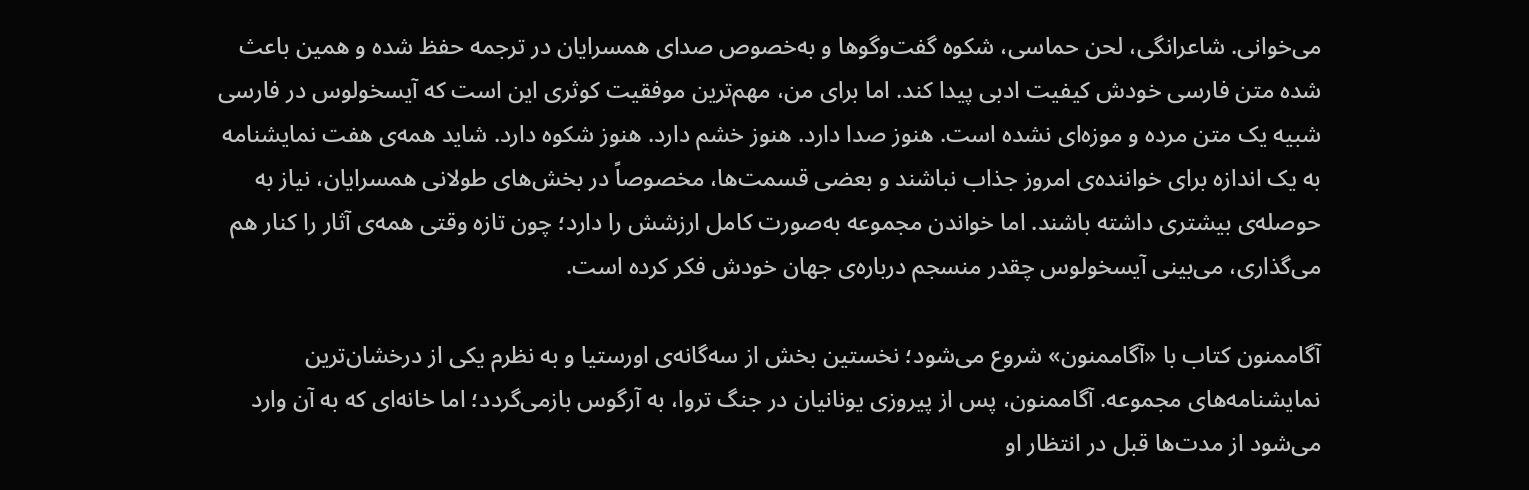می‌خوانی. شاعرانگی، لحن حماسی، شکوه گفت‌وگوها و به‌خصوص صدای همسرایان در ترجمه حفظ شده و همین باعث شده متن فارسی خودش کیفیت ادبی پیدا کند. اما برای من، مهم‌ترین موفقیت کوثری این است که آیسخولوس در فارسی شبیه یک متن مرده و موزه‌ای نشده است. هنوز صدا دارد. هنوز خشم دارد. هنوز شکوه دارد. شاید همه‌ی هفت نمایشنامه به یک اندازه برای خواننده‌ی امروز جذاب نباشند و بعضی قسمت‌ها، مخصوصاً در بخش‌های طولانی همسرایان، نیاز به حوصله‌ی بیشتری داشته باشند. اما خواندن مجموعه به‌صورت کامل ارزشش را دارد؛ چون تازه وقتی همه‌ی آثار را کنار هم می‌گذاری، می‌بینی آیسخولوس چقدر منسجم درباره‌ی جهان خودش فکر کرده است.

آگاممنون کتاب با «آگاممنون» شروع می‌شود؛ نخستین بخش از سه‌گانه‌ی اورستیا و به نظرم یکی از درخشان‌ترین نمایشنامه‌های مجموعه. آگاممنون، پس از پیروزی یونانیان در جنگ تروا، به آرگوس بازمی‌گردد؛ اما خانه‌ای که به آن وارد می‌شود از مدت‌ها قبل در انتظار او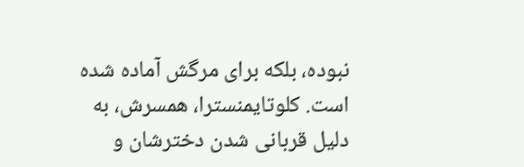نبوده، بلکه برای مرگش آماده شده است. کلوتایمنسترا، همسرش، به دلیل قربانی شدن دخترشان و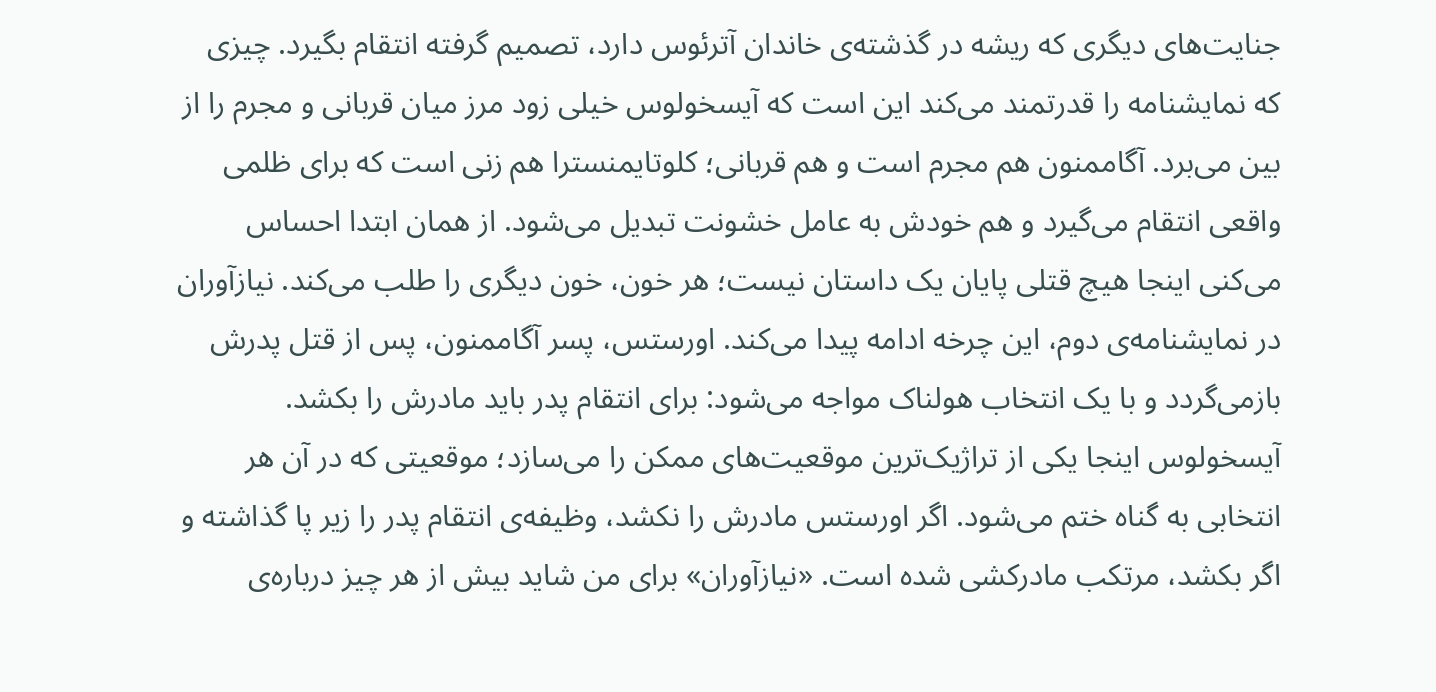جنایت‌های دیگری که ریشه در گذشته‌ی خاندان آترئوس دارد، تصمیم گرفته انتقام بگیرد. چیزی که نمایشنامه را قدرتمند می‌کند این است که آیسخولوس خیلی زود مرز میان قربانی و مجرم را از بین می‌برد. آگاممنون هم مجرم است و هم قربانی؛ کلوتایمنسترا هم زنی است که برای ظلمی واقعی انتقام می‌گیرد و هم خودش به عامل خشونت تبدیل می‌شود. از همان ابتدا احساس می‌کنی اینجا هیچ قتلی پایان یک داستان نیست؛ هر خون، خون دیگری را طلب می‌کند. نیازآوران در نمایشنامه‌ی دوم، این چرخه ادامه پیدا می‌کند. اورستس، پسر آگاممنون، پس از قتل پدرش بازمی‌گردد و با یک انتخاب هولناک مواجه می‌شود: برای انتقام پدر باید مادرش را بکشد. آیسخولوس اینجا یکی از تراژیک‌ترین موقعیت‌های ممکن را می‌سازد؛ موقعیتی که در آن هر انتخابی به گناه ختم می‌شود. اگر اورستس مادرش را نکشد، وظیفه‌ی انتقام پدر را زیر پا گذاشته و اگر بکشد، مرتکب مادرکشی شده است. «نیازآوران» برای من شاید بیش از هر چیز درباره‌ی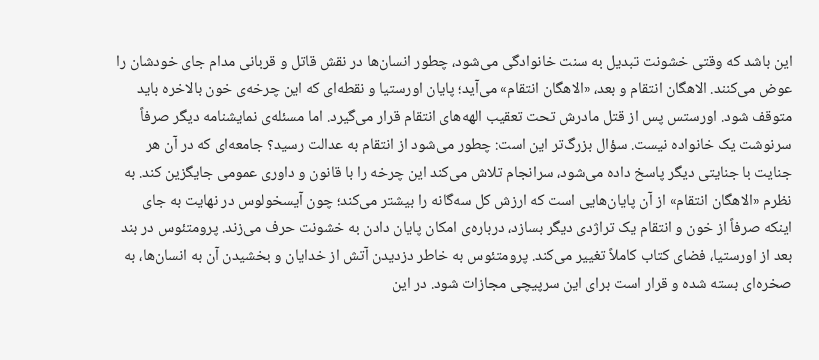این باشد که وقتی خشونت تبدیل به سنت خانوادگی می‌شود، چطور انسان‌ها در نقش قاتل و قربانی مدام جای خودشان را عوض می‌کنند. الاهگان انتقام و بعد، «الاهگان انتقام» می‌آید؛ پایان اورستیا و نقطه‌ای که این چرخه‌ی خون بالاخره باید متوقف شود. اورستس پس از قتل مادرش تحت تعقیب الهه‌های انتقام قرار می‌گیرد. اما مسئله‌ی نمایشنامه دیگر صرفاً سرنوشت یک خانواده نیست. سؤال بزرگ‌تر این است: چطور می‌شود از انتقام به عدالت رسید؟ جامعه‌ای که در آن هر جنایت با جنایتی دیگر پاسخ داده می‌شود، سرانجام تلاش می‌کند این چرخه را با قانون و داوری عمومی جایگزین کند. به نظرم «الاهگان انتقام» از آن پایان‌هایی است که ارزش کل سه‌گانه را بیشتر می‌کند؛ چون آیسخولوس در نهایت به جای اینکه صرفاً از خون و انتقام یک تراژدی دیگر بسازد، درباره‌ی امکان پایان دادن به خشونت حرف می‌زند. پرومتئوس در بند بعد از اورستیا، فضای کتاب کاملاً تغییر می‌کند. پرومتئوس به خاطر دزدیدن آتش از خدایان و بخشیدن آن به انسان‌ها، به صخره‌ای بسته شده و قرار است برای این سرپیچی مجازات شود. در این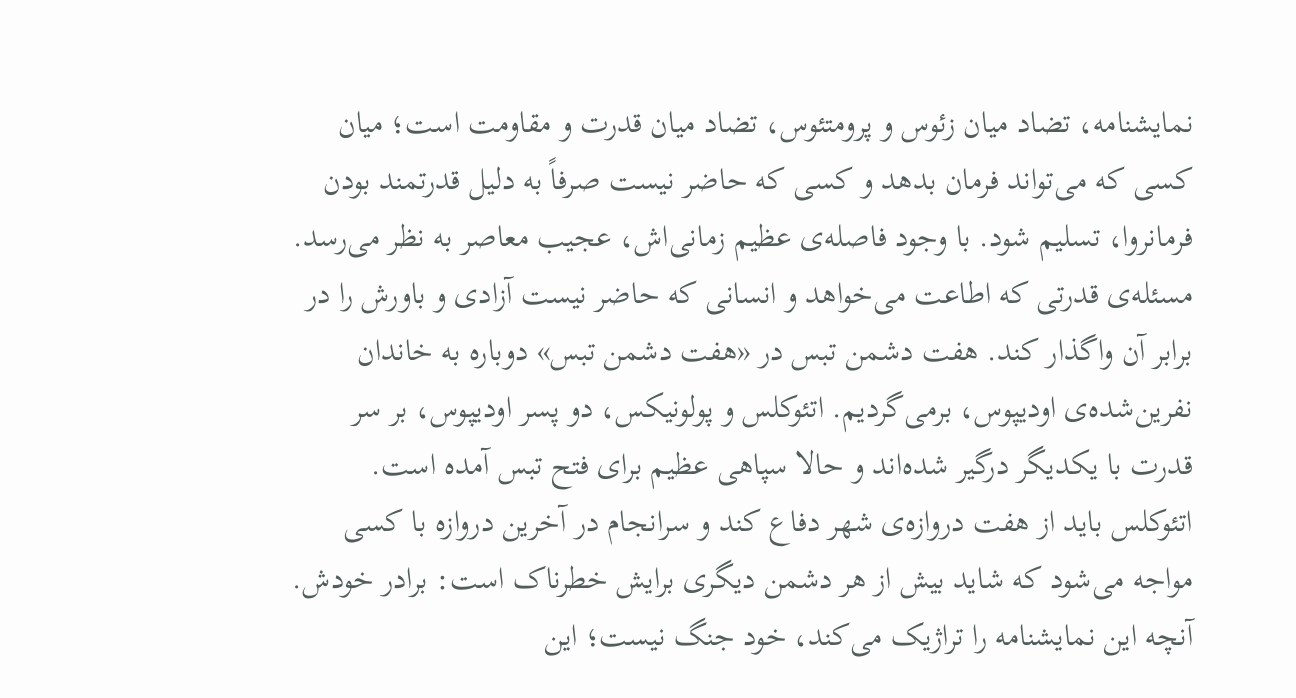نمایشنامه، تضاد میان زئوس و پرومتئوس، تضاد میان قدرت و مقاومت است؛ میان کسی که می‌تواند فرمان بدهد و کسی که حاضر نیست صرفاً به دلیل قدرتمند بودن فرمانروا، تسلیم شود. با وجود فاصله‌ی عظیم زمانی‌اش، عجیب معاصر به نظر می‌رسد. مسئله‌ی قدرتی که اطاعت می‌خواهد و انسانی که حاضر نیست آزادی و باورش را در برابر آن واگذار کند. هفت دشمن تبس در «هفت دشمن تبس» دوباره به خاندان‌ نفرین‌شده‌ی اودیپوس، برمی‌گردیم. اتئوکلس و پولونیکس، دو پسر اودیپوس، بر سر قدرت با یکدیگر درگیر شده‌اند و حالا سپاهی عظیم برای فتح تبس آمده است. اتئوکلس باید از هفت دروازه‌ی شهر دفاع کند و سرانجام در آخرین دروازه با کسی مواجه می‌شود که شاید بیش از هر دشمن دیگری برایش خطرناک است: برادر خودش. آنچه این نمایشنامه را تراژیک می‌کند، خود جنگ نیست؛ این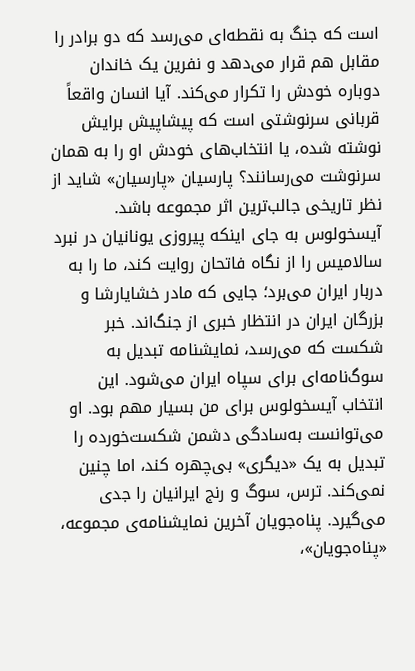است که جنگ به نقطه‌ای می‌رسد که دو برادر را مقابل هم قرار می‌دهد و نفرین یک خاندان دوباره خودش را تکرار می‌کند. آیا انسان واقعاً قربانی سرنوشتی است که پیشاپیش برایش نوشته شده، یا انتخاب‌های خودش او را به همان سرنوشت می‌رسانند؟ پارسیان «پارسیان» شاید از نظر تاریخی جالب‌ترین اثر مجموعه باشد. آیسخولوس به جای اینکه پیروزی یونانیان در نبرد سالامیس را از نگاه فاتحان روایت کند، ما را به دربار ایران می‌برد؛ جایی که مادر خشایارشا و بزرگان ایران در انتظار خبری از جنگ‌اند. خبر شکست که می‌رسد، نمایشنامه تبدیل به سوگ‌نامه‌ای برای سپاه ایران می‌شود. این انتخاب آیسخولوس برای من بسیار مهم بود. او می‌توانست به‌سادگی دشمن شکست‌خورده را تبدیل به یک «دیگری» بی‌چهره کند، اما چنین نمی‌کند. ترس، سوگ و رنج ایرانیان را جدی می‌گیرد. پناه‌جویان آخرین نمایشنامه‌ی مجموعه، «پناه‌جویان»،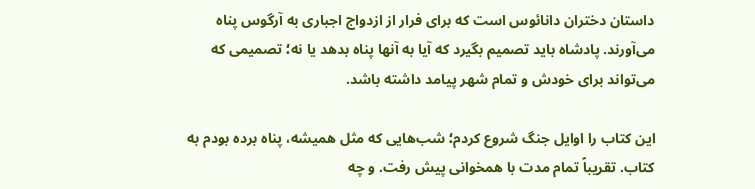داستان دختران دانائوس است که برای فرار از ازدواج اجباری به آرگوس پناه می‌آورند. پادشاه باید تصمیم بگیرد که آیا به آنها پناه بدهد یا نه؛ تصمیمی که می‌تواند برای خودش و تمام شهر پیامد داشته باشد.

این کتاب را اوایل جنگ شروع کردم؛ شب‌هایی که مثل همیشه، پناه برده بودم به کتاب. تقریباً تمام مدت با همخوانی پیش رفت. و چه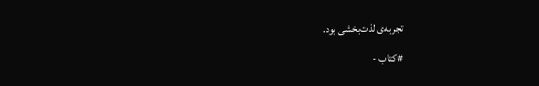تجربه‌ی لذت‌بخشی بود.

#کتاب -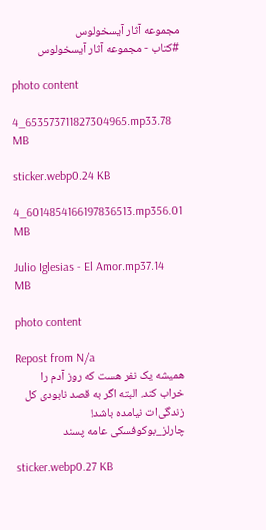مجموعه آثار آیسخولوس
#کتاب - مجموعه آثار آیسخولوس

photo content

4_653573711827304965.mp33.78 MB

sticker.webp0.24 KB

4_6014854166197836513.mp356.01 MB

Julio Iglesias - El Amor.mp37.14 MB

photo content

Repost from N/a
همیشه یک نفر هست که روز آدم را خراب کند. البته اگر به قصد نابودی کل زندگی‌ات نیامده باشد!
چارلز_بوکوفسکی عامه پسند

sticker.webp0.27 KB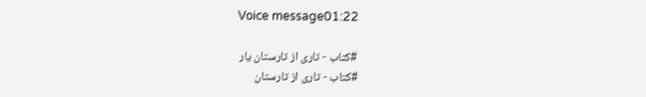Voice message01:22

#کتاب - تاری از تارستان یار
#کتاب - تاری از تارستان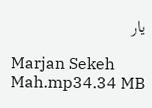یار

Marjan Sekeh Mah.mp34.34 MB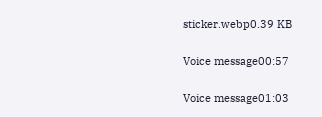sticker.webp0.39 KB

Voice message00:57

Voice message01:03